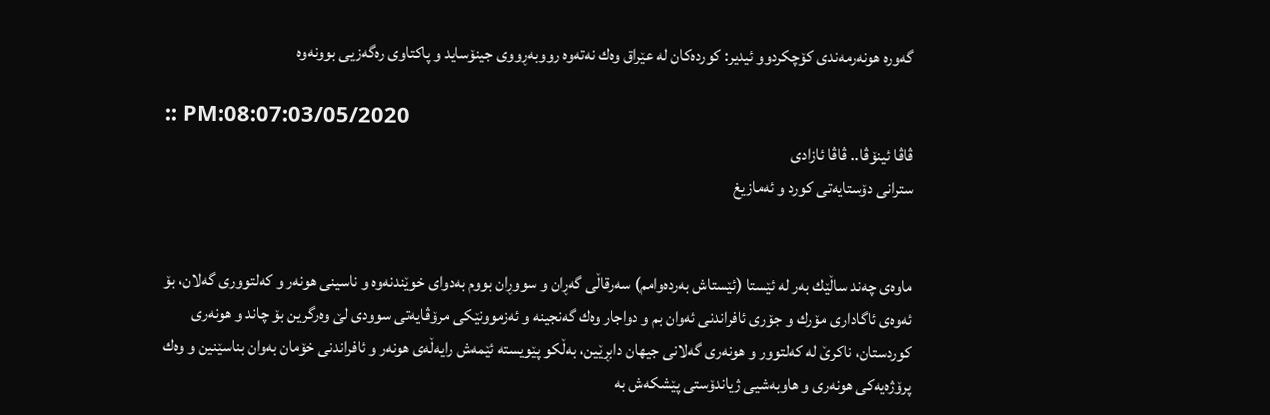گه‌وره‌ هونه‌رمه‌ندی كۆچكردوو ئیدیر: كورده‌كان له‌ عێراق وه‌ك نه‌ته‌وه‌ رووبه‌ڕووی‌ جینۆساید و پاكتاوی ره‌گه‌زیی‌ بوونه‌وه‌

:: PM:08:07:03/05/2020
ڤاڤا ئینۆڤا.. ڤاڤا ئازادی
سترانی دۆستایه‌تی‌ كورد و ئه‌مازیغ


ماوه‌ی چه‌ند ساڵێك به‌ر له‌ ئێستا (ئێستاش به‌رده‌وامم) سه‌رقاڵی‌ گه‌ڕان و سووڕان بووم به‌دوای‌ خوێندنه‌وه‌ و ناسینی هونه‌ر و كه‌لتووری‌ گه‌لان، بۆ ئه‌وه‌ی‌ ئاگاداری‌ مۆرك و جۆری ئافراندنی ئه‌وان بم و دواجار وه‌ك گه‌نجینه‌ و ئه‌زموونێكی مرۆڤایه‌تی‌ سوودی لێ وه‌رگرین بۆ چاند و هونه‌ری‌ كوردستان، ناكرێ‌ له‌ كه‌لتوور و هونه‌ری‌ گه‌لانی‌ جیهان دابڕێین، به‌ڵكو پێویسته‌ ئێمه‌ش رایه‌ڵه‌ی‌ هونه‌ر و ئافراندنی خۆمان به‌وان بناسێنین و وه‌ك پرۆژه‌یه‌كی هونه‌ری و هاوبه‌شیی ژیاندۆستی پێشكه‌ش به‌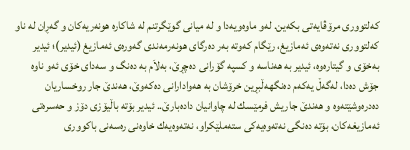كه‌لتووری‌ مرۆڤایه‌تی‌ بكه‌ین. له‌و ماوه‌ویه‌دا و له‌ میانی گوێگرتنم له‌ شاكاره‌ هونه‌ریه‌كان و گه‌ڕان له‌ ناو كه‌لتووری‌ نه‌ته‌وه‌ی‌ ئه‌مازیغ، رێگام كه‌وته‌ به‌ر ده‌رگای‌ هونه‌رمه‌ندی گه‌وره‌ی‌ ئه‌مازیغ (ئیدیر)؛ ئیدیر به‌خۆی و گیتاره‌وه‌، ئیدیر به‌ هه‌ناسه‌ و كسپه‌ گۆرانی‌ ده‌چڕێ، به‌لاَم به‌ ده‌نگ و سه‌دای‌ خۆی ئه‌و ناوه‌ جۆش ده‌دا، له‌گه‌ڵ یه‌كه‌م ده‌نگهه‌ڵبڕین خرۆشان به‌ هه‌وادارانی ده‌كه‌وێ‌، هه‌ندێ جار روخساریان ده‌دره‌وشێته‌وه‌ و هه‌ندێ جاریش فرمێسك له‌ چاوانیان داده‌بارێ‌.. ئیدیر بۆته‌ باڵیۆزی دۆز و حه‌سره‌تی‌ ئه‌مازیغه‌كان، بۆته‌ ده‌نگی نه‌ته‌وه‌یه‌كی سته‌ملێكراو، نه‌ته‌وه‌یه‌ك خاوه‌نی‌ ره‌سه‌نی‌ باكووری‌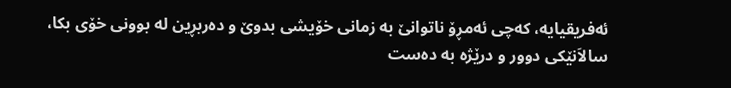ئه‌فریقیایه‌، كه‌چی ئه‌مڕۆ ناتوانێ‌ به‌ زمانی‌ خۆیشی بدوێ‌ و ده‌ربڕین له‌ بوونی‌ خۆی بكا، سالاَنێكی دوور و درێژه‌ به‌ ده‌ست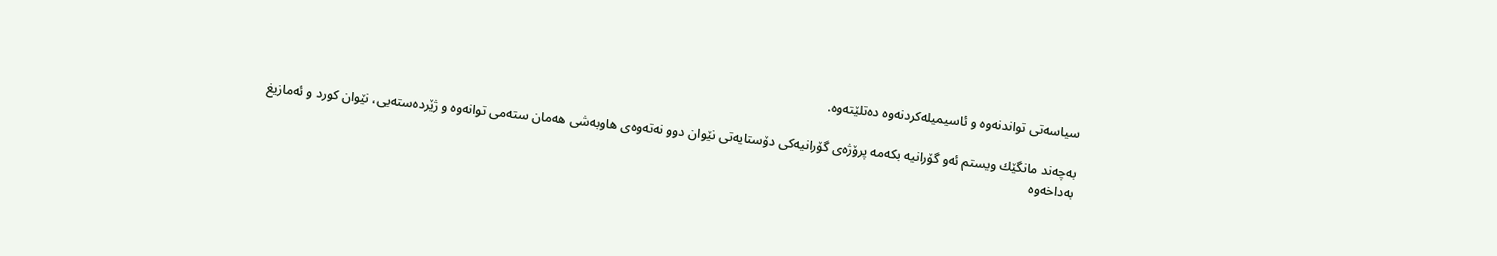سیاسه‌تی‌ تواندنه‌وه‌ و ئاسیمیله‌كردنه‌وه‌ ده‌تلێته‌وه‌.

به‌چه‌ند مانگێك ویستم ئه‌و گۆرانیه‌ بكه‌مه‌ پرۆژه‌ی‌ گۆرانیه‌كی دۆستایه‌تی‌ نێوان دوو نه‌ته‌وه‌ی‌ هاوبه‌شی هه‌مان سته‌می‌ توانه‌وه‌ و ژێرده‌سته‌یی، نێوان كورد و ئه‌مازیغ
به‌داخه‌وه‌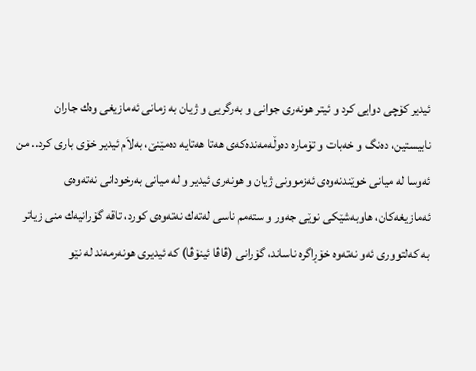ئیدیر كۆچی دوایی كرد و ئیتر هونه‌ری‌ جوانی‌ و به‌رگریی و ژیان به‌ زمانی‌ ئه‌مازیغی وه‌ك جاران نابیستین، ده‌نگ و خه‌بات و تۆماره‌ ده‌وڵه‌مه‌نده‌كه‌ی‌ هه‌تا هه‌تایه‌ ده‌مێنێ‌، به‌لاَم ئیدیر خۆی باری‌ كرد.. من ئه‌وسا له‌ میانی خوێندنه‌وه‌ی‌ ئه‌زموونی‌ ژیان و هونه‌ری‌ ئیدیر و له‌ میانی به‌رخودانی‌ نه‌ته‌وه‌ی‌ ئه‌مازیغه‌كان، هاوبه‌شێكی نوێی جه‌ور و سته‌مم ناسی له‌ته‌ك نه‌ته‌وه‌ی‌ كورد، تاقه‌ گۆرانیه‌ك منی‌ زیاتر به‌ كه‌لتووری‌ ئه‌و نه‌ته‌وه‌ خۆڕاگره‌ ناساند، گۆرانی (ڤاڤا ئینۆڤا) كه‌ ئیدیری‌ هونه‌رمه‌ند له‌ نێو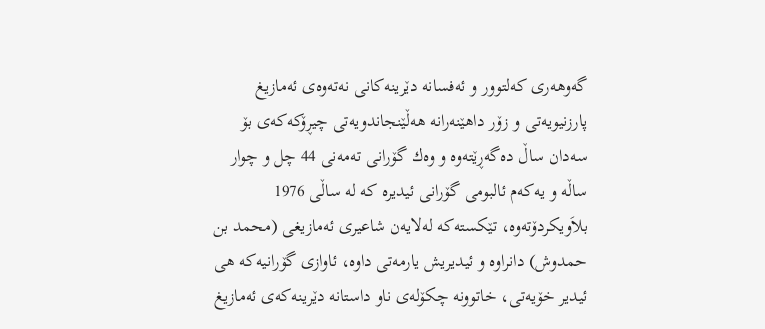گه‌وهه‌ری‌ كه‌لتوور و ئه‌فسانه‌ دێرینه‌كانی‌ نه‌ته‌وه‌ی‌ ئه‌مازیغ پارزنیویه‌تی‌ و زۆر داهێنه‌رانه‌ هه‌ڵێنجاندویه‌تی‌ چیڕۆكه‌كه‌ی‌ بۆ سه‌دان ساڵ ده‌گه‌ڕێته‌وه‌ و وه‌ك گۆرانی ته‌مه‌نی‌ 44 چل و چوار ساڵه‌ و یه‌كه‌م ئالبومی‌ گۆرانی ئیدیره‌ كه‌ له‌ ساڵی 1976 بلاَویكردۆته‌وه‌، تێكسته‌كه‌ له‌لایه‌ن شاعیری ئه‌مازیغی (محمد بن حمدوش) دانراوه‌ و ئیدیریش یارمه‌تی داوه‌، ئاوازی گۆرانیه‌كه‌ هی ئیدیر خۆیه‌تی‌، خاتوونه‌ چكۆله‌ی‌ ناو داستانه‌ دێرینه‌كه‌ی‌ ئه‌مازیغ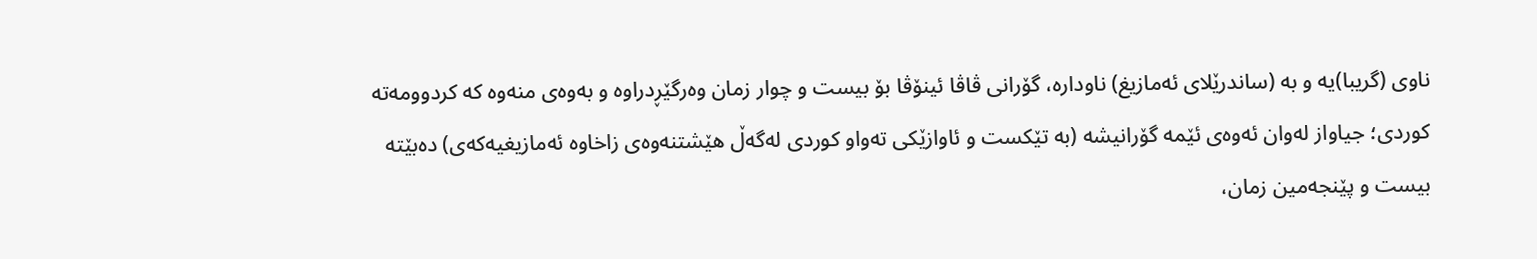ناوی‌ (گریبا)یه‌ و به‌ (ساندرێلای‌ ئه‌مازیغ) ناوداره‌، گۆرانی ڤاڤا ئینۆڤا بۆ بیست و چوار زمان وه‌رگێڕدراوه‌ و به‌وه‌ی‌ منه‌وه‌ كه‌ كردوومه‌ته‌ كوردی؛ جیاواز له‌وان ئه‌وه‌ی‌ ئێمه‌ گۆرانیشه‌ (به‌ تێكست و ئاوازێكی ته‌واو كوردی له‌گه‌ڵ هێشتنه‌وه‌ی‌ زاخاوه‌ ئه‌مازیغیه‌كه‌ی‌) ده‌بێته‌ بیست و پێنجه‌مین زمان،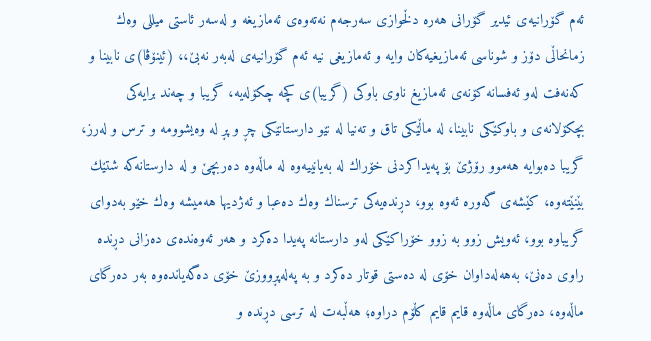ئه‌م گۆرانیه‌ی‌ ئیدیر گۆرانی هه‌ره‌ دڵخوازی سه‌رجه‌م نه‌ته‌وه‌ی‌ ئه‌مازیغه‌ و له‌سه‌ر ئاستی‌ میللی وه‌ك زمانحاڵی‌ دۆز و شوناسی ئه‌مازیغیه‌كان وایه‌ و ئه‌مازیغی نیه‌ ئه‌م گۆرانیه‌ی‌ له‌به‌ر نه‌بێ،، (ئینۆڤا)ی‌ نابینا و كه‌نه‌فت له‌و ئه‌فسانه‌ كۆنه‌ی‌ ئه‌مازیغ ناوی‌ باوكی (گریبا)ی‌ كچه‌ چكۆله‌یه‌، گریبا و چه‌ند برایه‌كی بچكۆلانه‌ی‌ و باوكێكی نابینا، له‌ ماڵێكی تاق و ته‌نیا له‌ نێو دارستانێكی چڕ و پڕ له‌ وه‌یشوومه‌ و ترس و له‌رز، گریبا ده‌بوایه‌ هه‌موو رۆژێ بۆ په‌یداكردنی خۆراك له‌ به‌یانییه‌وه‌ له‌ ماڵه‌وه‌ ده‌ربچێ و له‌ دارستانه‌كه‌ شتێك بێنێته‌وه‌، كێشه‌ی‌ گه‌وره‌ ئه‌وه‌ بوو، دڕنده‌یه‌كی ترسناك وه‌ك ده‌عبا و ئه‌ژدیها هه‌میشه‌ وه‌ك خێو به‌دوای‌ گریباوه‌ بوو، ئه‌ویش زوو به‌ زوو خۆراكێكی له‌و دارستانه‌ په‌یدا ده‌كرد و هه‌ر ئه‌وه‌نده‌ی ده‌زانی‌ دڕنده‌ راوی ده‌نێ‌، به‌هه‌له‌داوان خۆی له‌ ده‌ستی‌ قوتار ده‌كرد و به‌ په‌له‌پڕووزێ‌ خۆی ده‌گه‌یانده‌وه‌ به‌ر ده‌رگای‌ ماڵه‌وه‌، ده‌رگای‌ ماڵه‌وه‌ قایم قایم كڵۆم دراوه‌؛ هه‌ڵبه‌ت له‌ ترسی دڕنده‌ و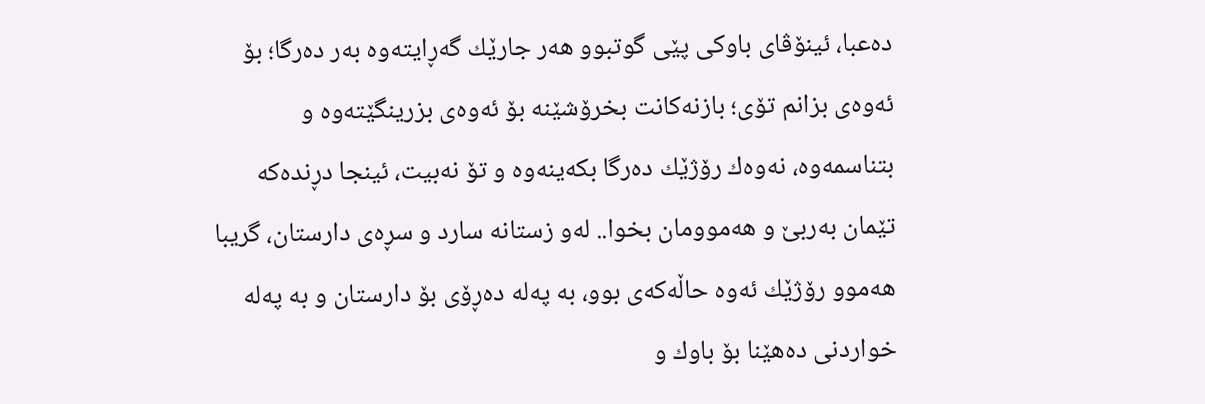ده‌عبا، ئینۆڤای‌ باوكی پێی گوتبوو هه‌ر جارێك گه‌ڕایته‌وه‌ به‌ر ده‌رگا؛ بۆ ئه‌وه‌ی‌ بزانم تۆی؛ بازنه‌كانت بخرۆشێنه‌ بۆ ئه‌وه‌ی‌ بزرینگێته‌وه‌ و بتناسمه‌وه‌، نه‌وه‌ك رۆژێك ده‌رگا بكه‌ینه‌وه‌ و تۆ نه‌بیت، ئینجا دڕنده‌كه‌ تێمان به‌ربێ و هه‌موومان بخوا.. له‌و زستانه‌ سارد و سڕه‌ی‌ دارستان، گریبا هه‌موو رۆژێك ئه‌وه‌ حاڵه‌كه‌ی‌ بوو، به‌ په‌له‌ ده‌ڕۆی بۆ دارستان و به‌ په‌له‌ خواردنی ده‌هێنا بۆ باوك و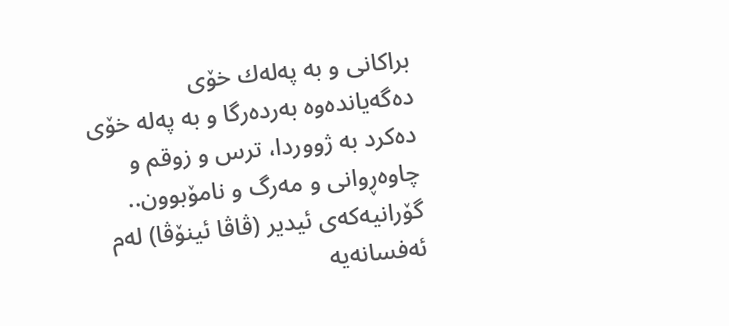براكانی‌ و به‌ په‌له‌ك خۆی ده‌گه‌یانده‌وه‌ به‌رده‌رگا و به‌ په‌له‌ خۆی ده‌كرد به‌ ژووردا، ترس و زوقم و چاوه‌ڕوانی‌ و مه‌رگ و نامۆبوون.. گۆرانیه‌كه‌ی‌ ئیدیر (ڤاڤا ئینۆڤا) له‌م ئه‌فسانه‌یه‌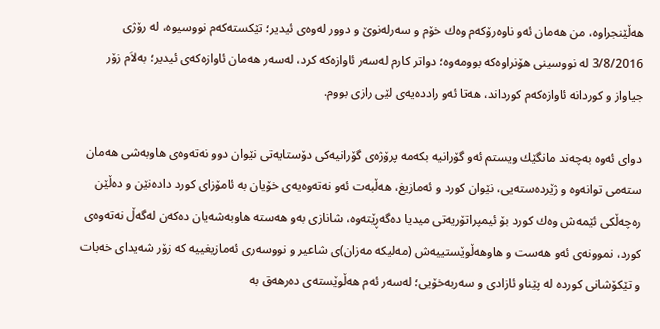هه‌ڵێنجراوه‌، من هه‌مان ئه‌و ناوه‌رۆكه‌م وه‌ك خۆم و سه‌رله‌نوێ‌ و دوور له‌وه‌ی‌ ئیدیر؛ تێكسته‌كه‌م نووسیوه‌، له‌ رۆژی 3/8/2016 له‌ نووسینی هۆنراوه‌كه‌ بوومه‌وه‌؛ دواتر كارم له‌سه‌ر ئاوازه‌كه‌ كرد، له‌سه‌ر هه‌مان ئاوازه‌كه‌ی‌ ئیدیر؛ به‌لاَم زۆر جیاواز و كوردانه‌ ئاوازه‌كه‌م كورداند، هه‌تا ئه‌و رادده‌یه‌ی لێی رازی بووم.

دوای‌ ئه‌وه‌ به‌چه‌ند مانگێك ویستم ئه‌و گۆرانیه‌ بكه‌مه‌ پرۆژه‌ی‌ گۆرانیه‌كی دۆستایه‌تی‌ نێوان دوو نه‌ته‌وه‌ی‌ هاوبه‌شی هه‌مان سته‌می‌ توانه‌وه‌ و ژێرده‌سته‌یی، نێوان كورد و ئه‌مازیغ، هه‌ڵبه‌ت ئه‌و نه‌ته‌وه‌یه‌ی‌ خۆیان به‌ ئامۆزای‌ كورد داده‌نێن و ده‌ڵێن ره‌چه‌ڵكی ئێمه‌ش وه‌ك كورد بۆ ئیمپراتۆریه‌تی‌ میدیا ده‌گه‌ڕێته‌وه‌، شانازی به‌و هه‌سته‌ هاوبه‌شه‌یان ده‌كه‌ن له‌گه‌ڵ نه‌ته‌وه‌ی‌ كورد، نموونه‌ی‌ ئه‌و هه‌ست و هاوهه‌ڵوێستییه‌ش (مه‌لیكه‌ مه‌زان)ی‌ شاعیر و نووسه‌ری‌ ئه‌مازیغییه‌ كه‌ زۆر شه‌یدای‌ خه‌بات و تێكۆشانی كورده‌ له‌ پێناو ئازادی و سه‌ربه‌خۆیی؛ له‌سه‌ر ئه‌م هه‌ڵوێسته‌ی‌ ده‌رهه‌ق به‌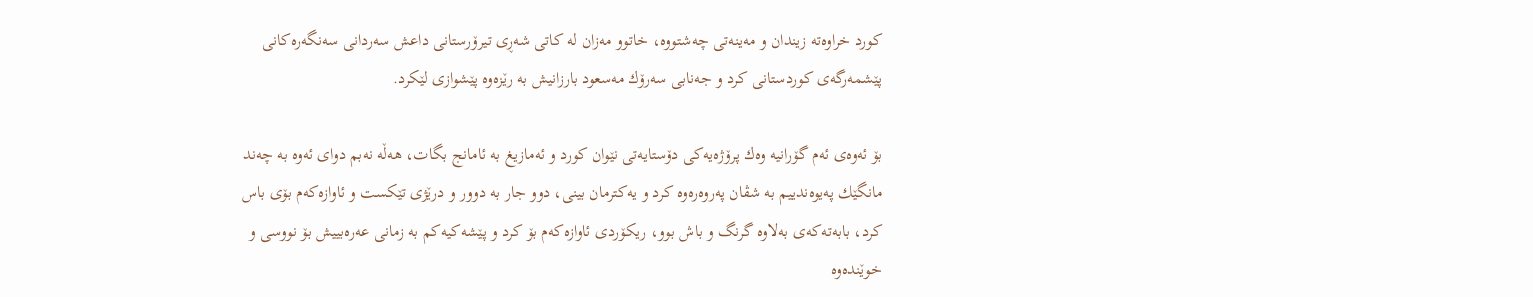كورد خراوه‌ته‌ زیندان و مه‌ینه‌تی‌ چه‌شتووه‌، خاتوو مه‌زان له‌ كاتی‌ شه‌ڕی تیرۆرستانی داعش سه‌ردانی‌ سه‌نگه‌ره‌كانی‌ پێشمه‌رگه‌ی‌ كوردستانی كرد و جه‌نابی سه‌رۆك مه‌سعود بارزانیش به‌ رێزه‌وه‌ پێشوازی لێكرد.

بۆ ئه‌وه‌ی‌ ئه‌م گۆرانیه‌ وه‌ك پرۆژه‌یه‌كی دۆستایه‌تی‌ نێوان كورد و ئه‌مازیغ به‌ ئامانج بگات، هه‌ڵه‌ نه‌بم دوای‌ ئه‌وه‌ به‌ چه‌ند مانگێك په‌یوه‌ندییم به‌ شڤان په‌روه‌ره‌وه‌ كرد و یه‌كترمان بینی، دوو جار به‌ دوور و درێژی تێكست و ئاوازه‌كه‌م بۆی باس كرد، بابه‌ته‌كه‌ی‌ به‌لاوه‌ گرنگ و باش بوو، ریكۆردی ئاوازه‌كه‌م بۆ كرد و پێشه‌كیه‌كم به‌ زمانی‌ عه‌ره‌بییش بۆ نووسی و خوێنده‌وه‌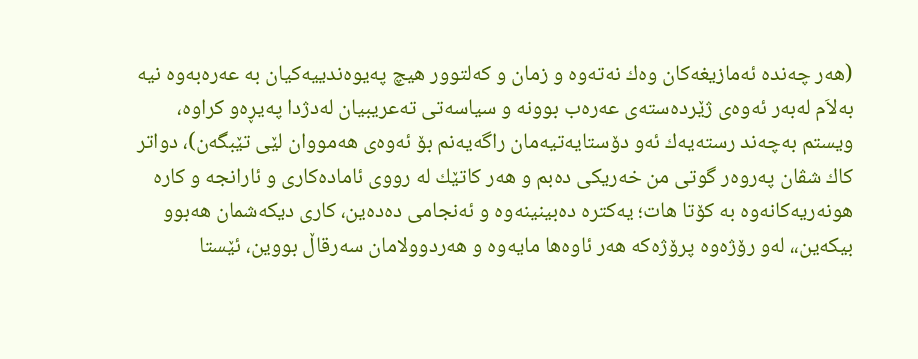(هه‌ر چه‌نده‌ ئه‌مازیغه‌كان وه‌ك نه‌ته‌وه‌ و زمان و كه‌لتوور هیچ په‌یوه‌ندییه‌كیان به‌ عه‌ره‌به‌وه‌ نیه‌ به‌لاَم له‌به‌ر ئه‌وه‌ی‌ ژێرده‌سته‌ی‌ عه‌ره‌ب بوونه‌ و سیاسه‌تی‌ ته‌عریبیان له‌دژدا په‌یڕه‌و كراوه‌، ویستم به‌چه‌ند رسته‌یه‌ك ئه‌و دۆستایه‌تیه‌مان راگه‌یه‌نم بۆ ئه‌وه‌ی‌ هه‌مووان لێی تێبگه‌ن)، دواتر كاك شڤان په‌روه‌ر گوتی‌ من خه‌ریكی ده‌بم و هه‌ر كاتێك له‌ رووی ئاماده‌كاری‌ و ئارانجه‌ و كاره‌ هونه‌ریه‌كانه‌وه‌ به‌ كۆتا هات؛ یه‌كتره‌ ده‌بینینه‌وه‌ و ئه‌نجامی‌ ده‌ده‌ین، كاری‌ دیكه‌شمان هه‌بوو بیكه‌ین،، له‌و رۆژه‌وه‌ پرۆژه‌كه‌ هه‌ر ئاوه‌ها مایه‌وه‌ و هه‌ردوولامان سه‌رقاڵ بووین، ئێستا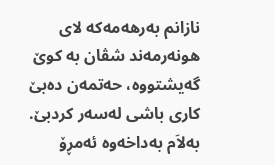نازانم به‌رهه‌مه‌كه‌ لای‌ هونه‌رمه‌ند شڤان به‌ كوێ‌ گه‌یشتووه‌، حه‌تمه‌ن ده‌بێ كاری‌ باشی له‌سه‌ر كردبێ. به‌لاَم به‌داخه‌وه‌ ئه‌مڕۆ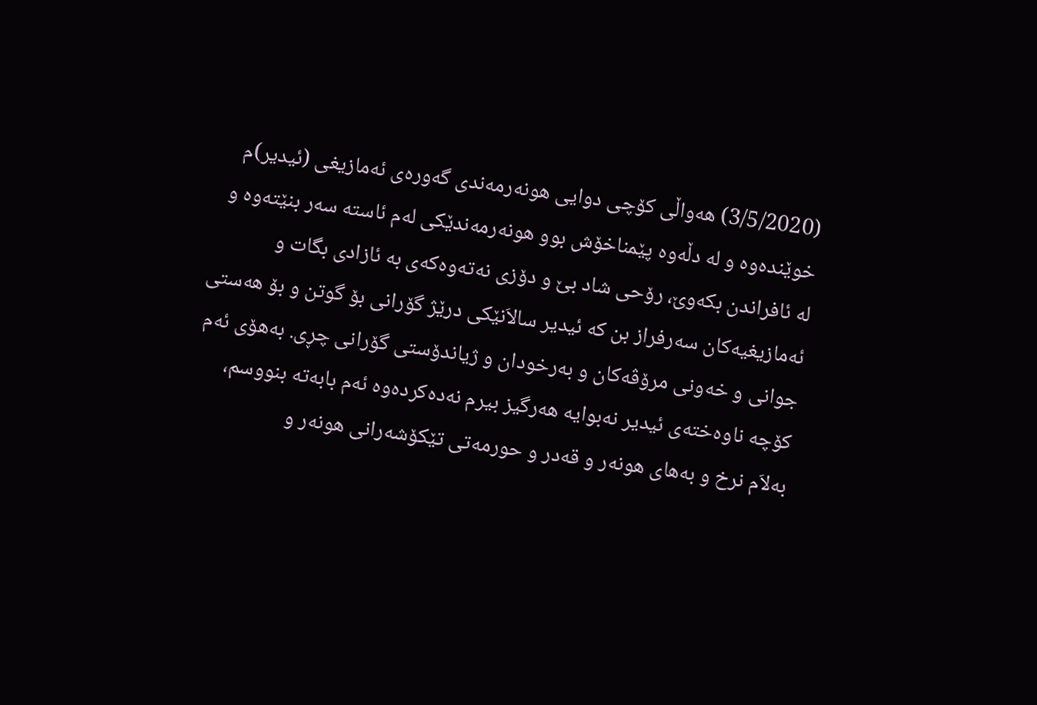(3/5/2020) هه‌واڵی كۆچی دوایی هونه‌رمه‌ندی‌ گه‌وره‌ی‌ ئه‌مازیغی (ئیدیر)م خوێنده‌وه‌ و له‌ دڵه‌وه‌ پێمناخۆش بوو هونه‌رمه‌ندێكی له‌م ئاسته‌ سه‌ر بنێته‌وه‌ و له‌ ئافراندن بكه‌وێ‌، رۆحی شاد بێ و دۆزی نه‌ته‌وه‌كه‌ی‌ به‌ ئازادی بگات و ئه‌مازیغیه‌كان سه‌رفراز بن كه‌ ئیدیر سالاَنێكی درێژ گۆرانی بۆ گوتن و بۆ هه‌ستی جوانی‌ و خه‌ونی‌ مرۆڤه‌كان و به‌رخودان و ژیاندۆستی گۆرانی چڕی. به‌هۆی ئه‌م كۆچه‌ ناوه‌خته‌ی‌ ئیدیر نه‌بوایه‌ هه‌رگیز بیرم نه‌ده‌كرده‌وه‌ ئه‌م بابه‌ته‌ بنووسم، به‌لاَم نرخ و به‌های‌ هونه‌ر و قه‌در و حورمه‌تی‌ تێكۆشه‌رانی هونه‌ر و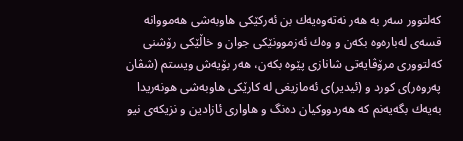كه‌لتوور سه‌ر به‌ هه‌ر نه‌ته‌وه‌یه‌ك بن ئه‌ركێكی هاوبه‌شی هه‌مووانه‌ قسه‌ی‌ له‌باره‌وه‌ بكه‌ن و وه‌ك ئه‌زموونێكی جوان و خاڵێكی رۆشنی كه‌لتووری‌ مرۆڤایه‌تی شانازی پێوه‌ بكه‌ن، هه‌ر بۆیه‌ش ویستم (شڤان په‌روه‌ر)ی‌ كورد و (ئیدیر)ی‌ ئه‌مازیغی له‌ كارێكی هاوبه‌شی هونه‌ریدا به‌یه‌ك بگه‌یه‌نم كه‌ هه‌ردووكیان ده‌نگ و هاواری‌ ئازادین و نزیكه‌ی‌ نیو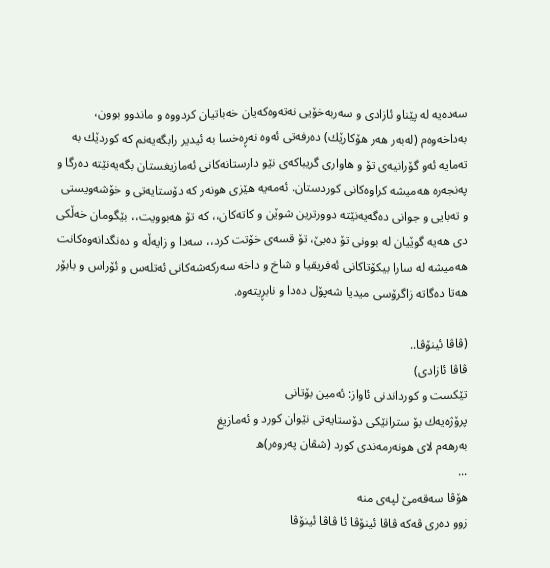سه‌ده‌یه‌ له‌ پێناو ئازادی و سه‌ربه‌خۆیی نه‌ته‌وه‌كه‌یان خه‌باتیان كردووه‌ و ماندوو بوون، به‌داخه‌وه‌م (له‌به‌ر هه‌ر هۆكارێك) ده‌رفه‌تی‌ ئه‌وه‌ نه‌ڕه‌خسا به‌ ئیدیر رابگه‌یه‌نم كه‌ كوردێك به‌ ته‌مایه‌ ئه‌و گۆرانیه‌ی‌ تۆ و هاواری‌ گریباكه‌ی‌ نێو دارستانه‌كانی‌ ئه‌مازیغستان بگه‌یه‌نێته‌ ده‌رگا و په‌نجه‌ره‌ هه‌میشه‌ كراوه‌كانی‌ كوردستان. ئه‌مه‌یه‌ هێزی هونه‌ر كه‌ دۆستایه‌تی‌ و خۆشه‌ویستی و ته‌بایی و جوانی‌ ده‌گه‌یه‌نێته‌ دوورترین شوێن و كاته‌كان،، كه‌ تۆ هه‌بوویت،، بێگومان خه‌ڵكی دی هه‌یه‌ گوێیان له‌ بوونی‌ تۆ ده‌بێ، تۆ قسه‌ی‌ خۆتت كرد،، سه‌دا و زایه‌ڵه‌ و ده‌نگدانه‌وه‌كانت هه‌میشه‌ له‌ سارا بیكۆتاكانی‌ ئه‌فریقیا و شاخ و داخه‌ سه‌ركه‌شه‌كانی‌ ئه‌تله‌س و ئۆراس و بابۆر هه‌تا ده‌گاته‌ زاگرۆسی‌ میدیا شه‌پۆل ده‌دا و نابڕیته‌وه‌.

(ڤاڤا ئینۆڤا..
ڤاڤا ئازادی)
تێكست و كورداندنی‌ ئاواز: ئه‌مین بۆتانی‌
پرۆژه‌یه‌ك بۆ سترانێكی دۆستایه‌تی‌ نێوان كورد و ئه‌مازیغ
به‌رهه‌م لای هونه‌رمه‌ندی كورد (شڤان په‌روه‌ر)ه‌
...
هۆڤا سه‌قه‌مێ‌ لپه‌ی‌ منه‌
زوو ده‌ری‌ ڤه‌كه‌ ڤاڤا ئینۆڤا ئا ڤاڤا ئینۆڤا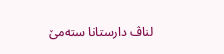لناڤ دارستانا سته‌مێ‌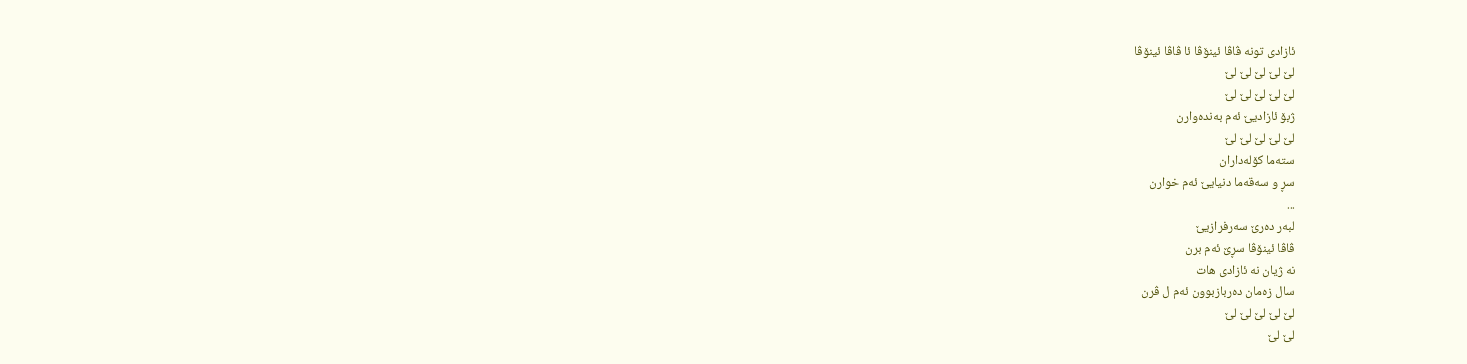ئازادی تونه‌ ڤاڤا ئینۆڤا ئا ڤاڤا ئینۆڤا
لێ لێ لێ لێ لێ
لێ لێ لێ لێ لێ
ژبۆ ئازادیێ ئه‌م به‌نده‌وارن
لێ لێ لێ لێ لێ
سته‌ما كۆله‌داران
سڕ و سه‌قه‌ما دنیایێ ئه‌م خوارن
...
لبه‌ر ده‌رێ‌ سه‌رفرازیێ
ڤاڤا ئینۆڤا سڕێ ئه‌م برن
نه‌ ژیان نه‌ ئازادی هات
سال زه‌مان ده‌ربازبوون ئه‌م ل ڤرن
لێ لێ لێ لێ لێ
لێ لێ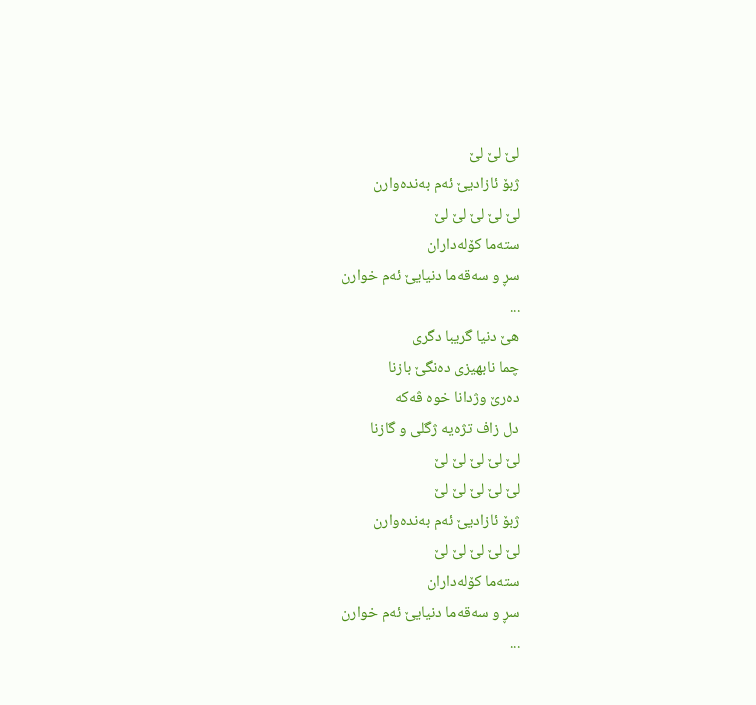لێ لێ لێ
ژبۆ ئازادیێ ئه‌م به‌نده‌وارن
لێ لێ لێ لێ لێ
سته‌ما كۆله‌داران
سڕ و سه‌قه‌ما دنیایێ ئه‌م خوارن
...
هێ دنیا گریبا دگری
چما نابهیزی ده‌نگێ بازنا
ده‌رێ‌ وژدانا خوه‌ ڤه‌كه‌
دل زاف تژه‌یه‌ ژگلی و گازنا
لێ لێ لێ لێ لێ
لێ لێ لێ لێ لێ
ژبۆ ئازادیێ ئه‌م به‌نده‌وارن
لێ لێ لێ لێ لێ
سته‌ما كۆله‌داران
سڕ و سه‌قه‌ما دنیایێ ئه‌م خوارن
...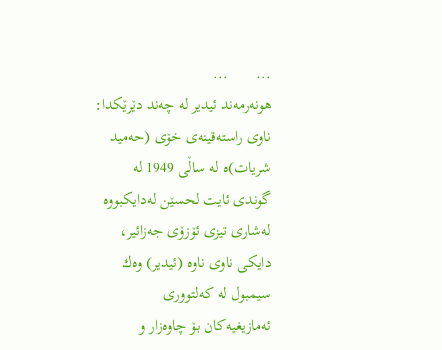...       ...
هونه‌رمه‌ند ئیدیر له‌ چه‌ند دێرێكدا:
ناوی‌ راسته‌قینه‌ی‌ خۆی (حه‌مید شریات)ه‌ له‌ ساڵی 1949 له‌ گوندی ئایت لحسێن له‌دایكبووه‌ له‌شاری‌ تیزی‌ ئۆزۆی‌ جه‌زائیر، دایكی ناوی‌ ناوه‌ (ئیدیر) وه‌ك سیمبول له‌ كه‌لتووری‌ ئه‌مازیغیه‌كان بۆ چاوه‌زار و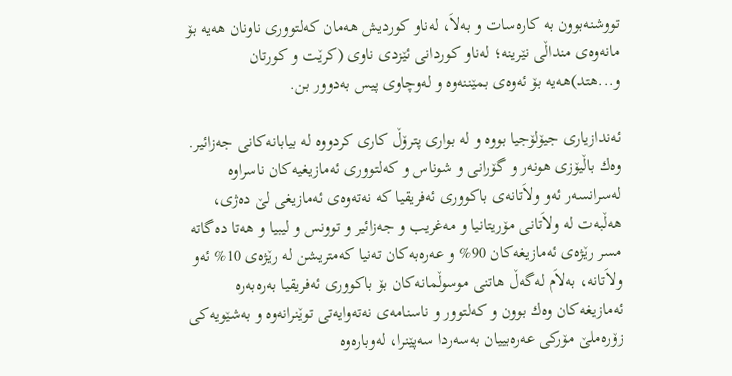تووشنه‌بوون به‌ كاره‌سات و به‌لاَ، له‌ناو كوردیش هه‌مان كه‌لتووری‌ ناونان هه‌یه‌ بۆ مانه‌وه‌ی‌ منداڵی نێرینه‌؛ له‌ناو كوردانی‌ ئێزدی ناوی‌ (كرێت و كورتان و...هتد)هه‌یه‌ بۆ ئه‌وه‌ی‌ بمێننه‌وه‌ و له‌وچاوی پیس به‌دوور بن.

ئه‌ندازیاری‌ جیۆلۆجیا بووه‌ و له‌ بواری‌ پترۆڵ كاری‌ كردووه‌ له‌ بیابانه‌كانی‌ جه‌زائیر.
وه‌ك باڵیۆزی هونه‌ر و گۆرانی و شوناس و كه‌لتووری‌ ئه‌مازیغیه‌كان ناسراوه‌ له‌سرانسه‌ر ئه‌و ولاَتانه‌ی‌ باكووری‌ ئه‌فریقیا كه‌ نه‌ته‌وه‌ی‌ ئه‌مازیغی لێ ده‌ژی، هه‌ڵبه‌ت له‌ ولاَتانی مۆریتانیا و مه‌غریب و جه‌زائیر و توونس و لیبیا و هه‌تا ده‌گاته‌ مسر رێژه‌ی‌ ئه‌مازیغه‌كان 90% و عه‌ره‌به‌كان ته‌نیا كه‌متریشن له‌ رێژه‌ی‌ 10% ئه‌و ولاَتانه‌، به‌لاَم له‌گه‌ڵ هاتنی‌ موسوڵمانه‌كان بۆ باكووری‌ ئه‌فریقیا به‌ره‌به‌ره‌ ئه‌مازیغه‌كان وه‌ك بوون و كه‌لتوور و ناسنامه‌ی‌ نه‌ته‌وایه‌تی‌ توێنرانه‌وه‌ و به‌شێویه‌كی زۆره‌ملێ مۆركی عه‌ره‌بییان به‌سه‌ردا سه‌پێنرا، له‌وباره‌وه‌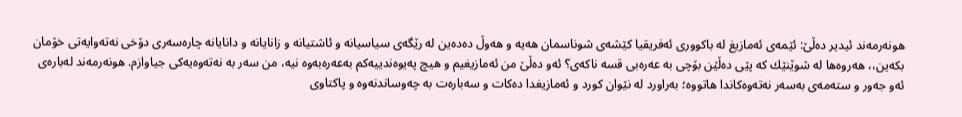هونه‌رمه‌ند ئیدیر ده‌ڵێ: ئێمه‌ی‌ ئه‌مازیغ له‌ باكووری‌ ئه‌فریقیا كێشه‌ی‌ شوناسمان هه‌یه‌ و هه‌وڵ ده‌ده‌ین له‌ رێگه‌ی سیاسیانه‌ و ئاشتیانه‌ و زانایانه‌ و دانایانه‌ چاره‌سه‌ری‌ دۆخی نه‌ته‌وایه‌تی‌ خۆمان بكه‌ین،، هه‌روه‌ها له‌ شوێنێك كه‌ پێی ده‌ڵێن بۆچی به‌ عه‌ره‌بی قسه‌ ناكه‌ی‌؟ ئه‌و ده‌ڵێ من ئه‌مازیغیم و هیچ په‌یوه‌ندییه‌كم به‌عه‌ره‌به‌وه‌ نیه‌، من سه‌ر به‌ نه‌ته‌وه‌یه‌كی جیاوازم. هونه‌رمه‌ند له‌باره‌ی‌ ئه‌و جه‌ور و سته‌مه‌ی‌ به‌سه‌ر نه‌ته‌وه‌كاندا هاتووه‌؛ به‌راورد له‌ نێوان كورد و ئه‌مازیغدا ده‌كات و سه‌باره‌ت به‌ چه‌وساندنه‌وه‌ و پاكتاوی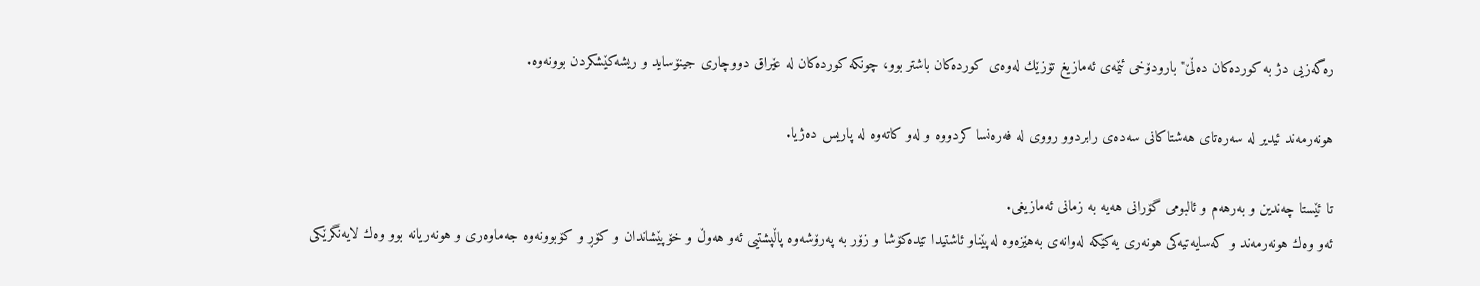ره‌گه‌زیی دژ به‌ كورده‌كان ده‌ڵێ" بارودۆخی ئێمه‌ی‌ ئه‌مازیغ تۆزێك له‌وه‌ی‌ كورده‌كان باشتر بوو، چونكه‌ كورده‌كان له‌ عێراق دووچاری‌ جینۆساید و ریشه‌كێشكردن بوونه‌وه‌.

هونه‌رمه‌ند ئیدیر له‌ سه‌ره‌تای‌ هه‌شتاكانی‌ سه‌ده‌ی رابردوو رووی‌ له‌ فه‌ره‌نسا كردووه‌ و له‌و كاته‌وه‌ له‌ پاریس ده‌ژیا.

تا ئێستا چه‌ندین و به‌رهه‌م و ئالبومی‌ گۆرانی هه‌یه‌ به‌ زمانی ئه‌مازیغی.
ئه‌و وه‌ك هونه‌رمه‌ند و كه‌سایه‌تیه‌كی هونه‌ری‌ یه‌كێكه‌ له‌وانه‌ی‌ به‌هێزه‌وه‌ له‌پێناو ئاشتیدا تێده‌كۆشا و زۆر به‌ په‌رۆشه‌وه‌ پاڵپشتیی ئه‌و هه‌وڵ و خۆپێشاندان و كۆڕ و كۆبوونه‌وه‌ جه‌ماوه‌ری‌ و هونه‌ریانه‌ بوو وه‌ك لایه‌نگرێكی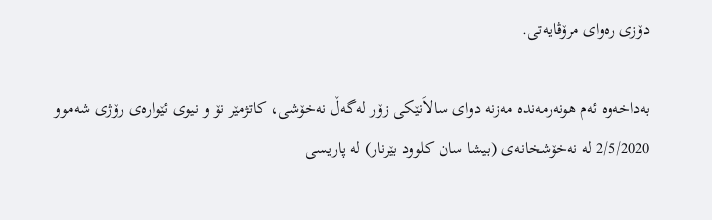دۆزی ره‌وای‌ مرۆڤایه‌تی‌.

به‌داخه‌وه‌ ئه‌م هونه‌رمه‌نده‌ مه‌زنه‌ دوای‌ سالاَنێكی زۆر له‌گه‌ڵ نه‌خۆشی، كاتژمێر نۆ و نیوی‌ ئێواره‌ی‌ رۆژی شه‌موو 2/5/2020 له‌ نه‌خۆشخانه‌ی‌ (بیشا سان كلوود بێرنار) له‌ پاریسی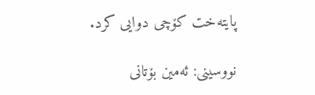پایته‌خت كۆچی دوایی كرد.

نووسینی‌: ئه‌مین بۆتانی‌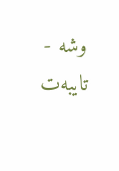وشە - تایبه‌ت